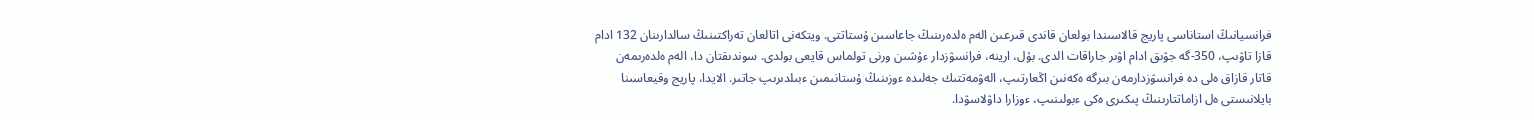فرانسيانىڭ استاناسى پاريج قالاسىندا بولعان قاندى قىرعىن الەم ەلدەرىنىڭ جاعاسىن ۇستاتتى. ويتكەنى اتالعان تەراكتىنىڭ سالدارىنان 132 ادام قازا تاۋىپ، 350-گە جۋىق ادام اۋىر جاراقات الدى. بۇل، ارينە، فرانسۋزدار ءۇشىن ورنى تولماس قايعى بولدى. سوندىقتان دا، الەم ەلدەرىمەن قاتار قازاق ەلى دە فرانسۋزدارمەن بىرگە ەكەنىن اڭعارتىپ، الەۋمەتتىك جەلىدە ءوزىنىڭ ۇستانىمىن ءبىلدىرىپ جاتىر. الايدا، پاريج وقيعاسىنا بايلانىستى ەل ازاماتتارىنىڭ پىكىرى ەكى ءبولىنىپ، ءوزارا داۋلاسۋدا.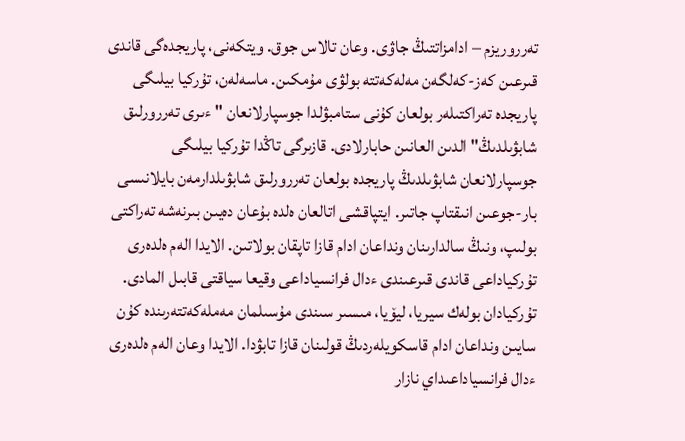تەرروريزم – ادامزاتتىڭ جاۋى. وعان تالاس جوق. ويتكەنى، پاريجدەگى قاندى قىرعىن كەز-كەلگەن مەلەكەتتە بولۋى مۇمكىن. ماسەلەن، تۇركيا بيلىگى پاريجدە تەراكتىلەر بولعان كۇنى ستامبۋلدا جوسپارلانعان "ءىرى تەررورلىق شابۋىلدىڭ" الدىن العانىن حابارلادى. قازىرگى تاڭدا تۇركيا بيلىگى جوسپارلانعان شابۋىلدىڭ پاريجدە بولعان تەررورلىق شابۋىلدارمەن بايلانىسى بار-جوعىن انىقتاپ جاتىر. ايتپاقشى اتالعان ەلدە بۇعان دەيىن بىرنەشە تەراكتى بولىپ، ونىڭ سالدارىنان ونداعان ادام قازا تاپقان بولاتىن. الايدا الەم ەلدەرى تۇركياداعى قاندى قىرعىندى ءدال فرانسياداعى وقيعا سياقتى قابىل المادى. تۇركيادان بولەك سيريا، ليۆيا، مىسىر سىندى مۇسىلمان مەملەكەتتەرىندە كۇن سايىن ونداعان ادام قاسكويلەردىڭ قولىنان قازا تابۋدا. الايدا وعان الەم ەلدەرى ءدال فرانسياداعىداي نازار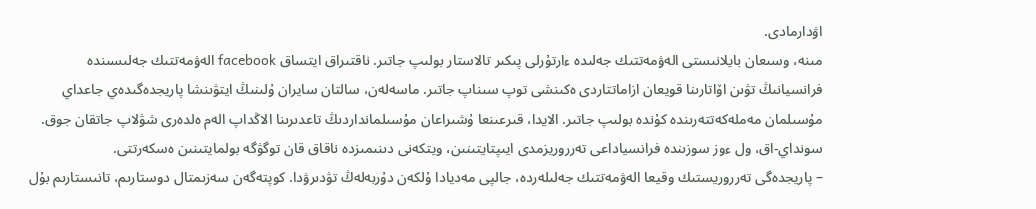اۋدارمادى.
مىنە، وسىعان بايلانىستى الەۋمەتتىك جەلىدە ءارتۇرلى پىكىر تالاستار بولىپ جاتىر. ناقتىراق ايتساق facebook الەۋمەتتىك جەلىسىندە فرانسيانىڭ تۋىن اۆاتارىنا قويعان ازاماتتاردى ەكىنشى توپ سىناپ جاتىر. ماسەلەن، سالتان سايران ۇلىنىڭ ايتۋىنشا پاريجدەگىدەي جاعداي مۇسىلمان مەملەكەتتەرىندە كۇندە بولىپ جاتىر. الايدا، قىرعىنعا ۇشىراعان مۇسىلمانداردىڭ تاعدىرىنا الاڭداپ الەم ەلدەرى شۋلاپ جاتقان جوق. سونداي-اق، ول ءوز سوزىندە فرانسياداعى تەرروريزمدى ايىپتايتىنىن، ويتكەنى دىنىمىزدە ناقاق قان توگۋگە بولمايتىنىن ەسكەرتتى.
– پاريجدەگى تەرروريستىك وقيعا الەۋمەتتىك جەلىلەردە، جالپى مەديادا ۇلكەن دۇربەلەڭ تۋدىرۋدا. كوپتەگەن سەزىمتال دوستارىم، تانىستارىم بۇل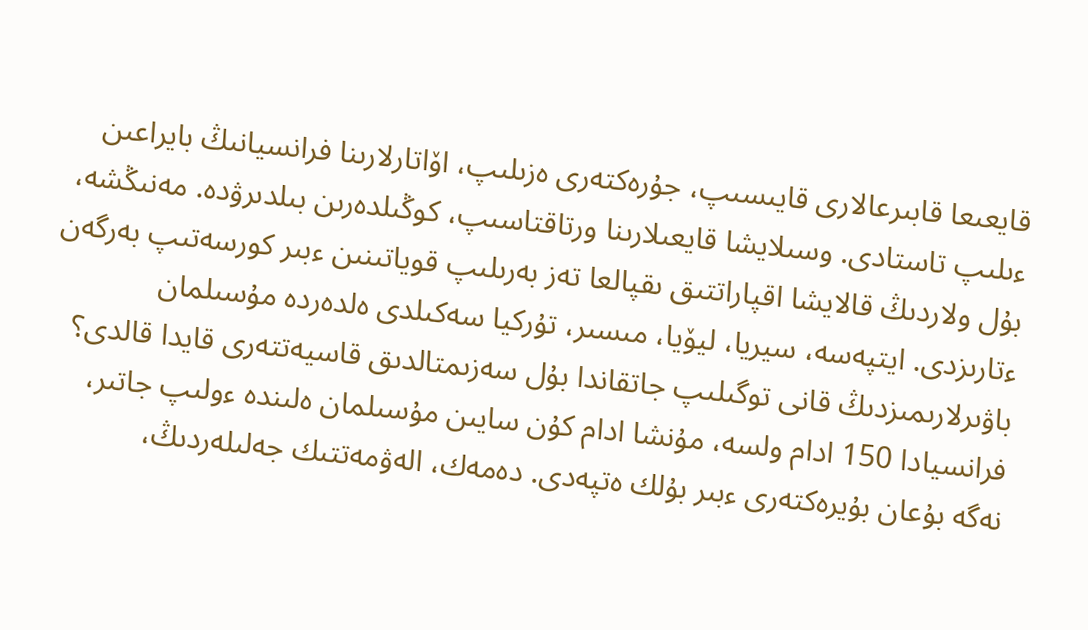قايعىعا قابىرعالارى قايىسىپ، جۇرەكتەرى ەزىلىپ، اۆاتارلارىنا فرانسيانىڭ بايراعىن ءىلىپ تاستادى. وسىلايشا قايعىلارىنا ورتاقتاسىپ، كوڭىلدەرىن بىلدىرۋدە. مەنىڭشە، بۇل ولاردىڭ قالايشا اقپاراتتىق ىقپالعا تەز بەرىلىپ قوياتىنىن ءبىر كورسەتىپ بەرگەن ءتارىزدى. ايتپەسە، سيريا، ليۆيا، مىسىر، تۇركيا سەكىلدى ەلدەردە مۇسىلمان باۋىرلارىمىزدىڭ قانى توگىلىپ جاتقاندا بۇل سەزىمتالدىق قاسيەتتەرى قايدا قالدى؟ فرانسيادا 150 ادام ولسە، مۇنشا ادام كۇن سايىن مۇسىلمان ەلىندە ءولىپ جاتىر، نەگە بۇعان بۇيرەكتەرى ءبىر بۇلك ەتپەدى. دەمەك، الەۋمەتتىك جەلىلەردىڭ،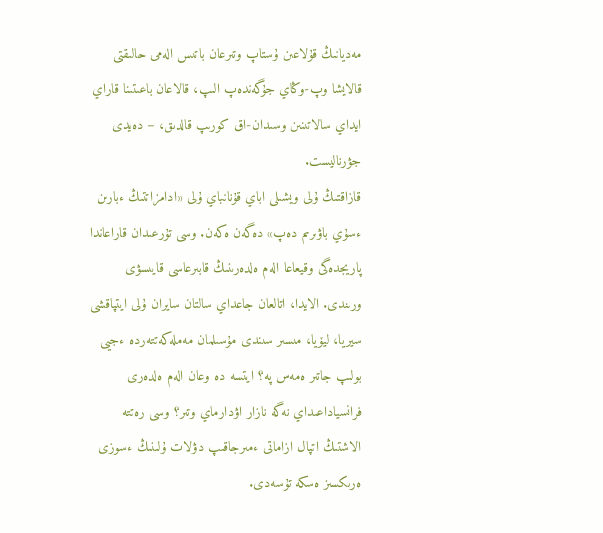مەديانىڭ قۇلاعىن ۇستاپ وتىرعان باتىس الەمى حالىقتى قالايشا وپ-وڭاي جۇگەندەپ الىپ، قالاعان باعىتىنا قاراي ايداي سالاتىنىن وسىدان-اق كورىپ قالدىق، – دەيدى جۋرناليست.
قازاقتىڭ ۇلى ويشىلى اباي قۇنانباي ۇلى «ادامزاتتىڭ ءبارىن ءسۇي باۋىرىم دەپ» دەگەن ەكەن. وسى تۇرعىدان قاراعاندا پاريجدەگى وقيعاعا الەم ەلدەرىنىڭ قابىرعاسى قايىسۋى ورىندى. الايدا، اتالعان جاعداي سالتان سايران ۇلى ايتپاقشى سيريا، ليۆيا، مىسىر سىندى مۇسىلمان مەملەكەتتەردە ءجيى بولىپ جاتىر ەمەس پە؟ ايتسە دە وعان الەم ەلدەرى فرانسياداعىداي نەگە نازار اۋدارماي وتىر؟ وسى رەتتە الاشتىڭ اتپال ازاماتى ءمىرجاقىپ دۋلات ۇلىنىڭ ءسوزى ەرىكسىز ەسكە تۇسەدى.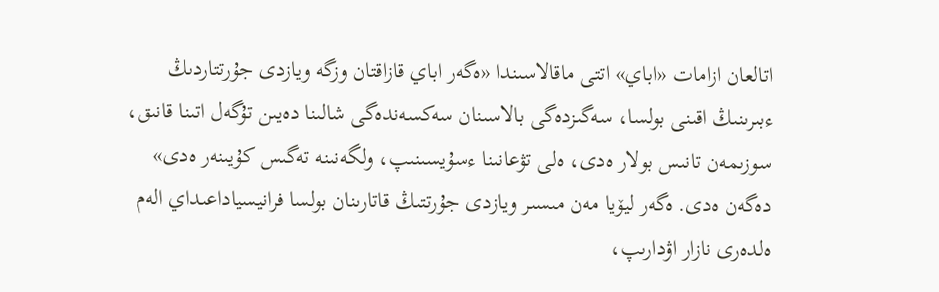اتالعان ازامات «اباي» اتتى ماقالاسىندا «ەگەر اباي قازاقتان وزگە ويازدى جۇرتتاردىڭ ءبىرىنىڭ اقىنى بولسا، سەگىزدەگى بالاسىنان سەكسەندەگى شالىنا دەيىن تۇگەل اتىنا قانىق، سوزىمەن تانىس بولار ەدى، ەلى تۋعانىنا ءسۇيسىنىپ، ولگەنىنە تەگىس كۇيىنەر ەدى» دەگەن ەدى. ەگەر ليۆيا مەن مىسىر ويازدى جۇرتتىڭ قاتارىنان بولسا فرانيسياداعىداي الەم ەلدەرى نازار اۋدارىپ،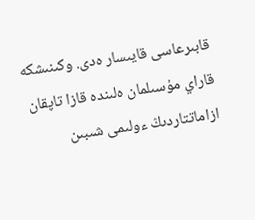قابىرعاسى قايىسار ەدى. وكىنىشكە قاراي مۇسىلمان ەلىندە قازا تاپقان ازاماتتاردىڭ ءولىمى شىبىن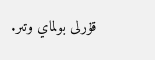قۇرلى بولماي وتىر.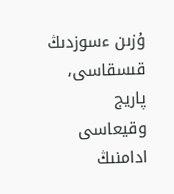ۇزىن ءسوزدىڭ قىسقاسى، پاريج وقيعاسى ادامنىڭ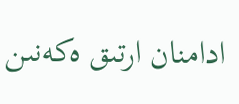ادامنان ارتىق ەكەنىن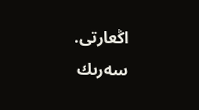اڭعارتى.
سەرىك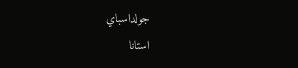جولداسباي
استانا